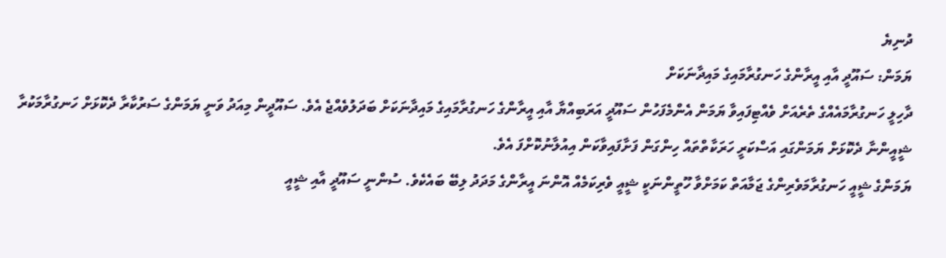ދުނިޔެ
ޔަމަން: ސައޫދީ އާއި އީރާންގެ ހަނގުރާމައިގެ މައިދާނަކަށް
ދާހިލީ ހަނގުރާމައެއްގެ ތެރެއަށް ވެއްޓިފައިވާ ޔަމަން އެންމެފަހުން ސައޫދީ އަރަބިއްޔާ އާއި އީރާންގެ ހަނގުރާމައިގެ މައިދާނަކަށް ބަދަލުވެއްޖެ އެވެ. ސައޫދީން މިއަދު ވަނީ ޔަމަންގެ ސަރުކާރާ ދެކޮޅަށް ހަނގުރާމަކުރާ ޝީއީންނާ ދެކޮޅަށް ޔަމަންގައި އަސްކަރީ ހަރަކާތްތައް ހިންގަން ފަށާފައިވާކަން އިއުލާނުކޮށްފަ އެވެ.
ޔަމަންގެ ޝީއީ ހަނގުރާމަވެރިންގެ ޖަމާއަތް ކަމަށްވާ ހޫތީންނަކީ ޝީއީ ވެރިކަމެއް އޮންނަ އީރާންގެ މަދަދު ލިބޭ ބައެކެވެ. ސުންނީ ސައޫދީ އާއި ޝީއީ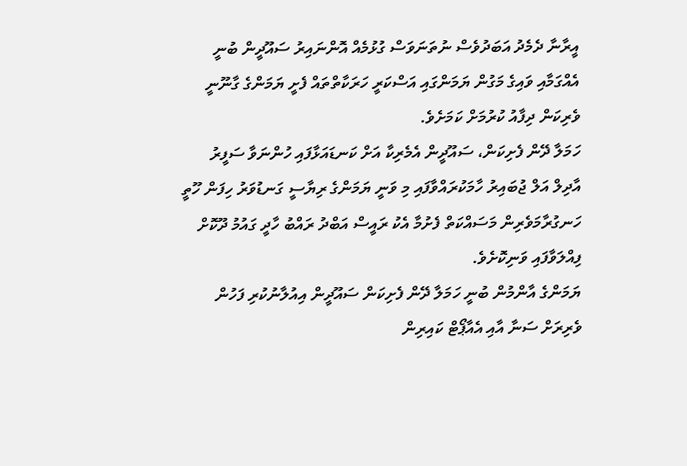އީރާނާ ދެމެދު އަބަދުވެސް ނުތަނަވަސް ގުޅުމެއް އޮންނައިރު ސައޫދީން ބުނީ އެއްގަމާއި ވައިގެ މަގުން ޔަމަންގައި އަސްކަރީ ހަރަކާތްތައް ފެށީ ޔަމަންގެ ގާނޫނީ ވެރިކަން ދިފާއު ކުރުމަށް ކަމަށެވެ.
ހަމަލާ ދޭން ފެށިކަން، ސައޫދީން އެމެރިކާ އަށް ކަނޑައަޅާފައި ހުންނަވާ ސަފީރު އާދިލް އަލް ޖުބައިރު ހާމަކުރައްވާފައި މި ވަނީ ޔަމަންގެ ރިޔާސީ ގަނޑުވަރު ހިފަން ހޫތީ ހަނގުރާމަވެރިން މަސައްކަތް ފެށުމާ އެކު ރައީސް އަބްދު ރައްބު ހާދީ ގައުމު ދޫކޮށް ފިއްލަވާފައި ވަނިކޮށެވެ.
ޔަމަންގެ އާންމުން ބުނީ ހަމަލާ ދޭން ފެށިކަން ސައޫދީން އިއުލާނުކުރި ފަހުން ވެރިރަށް ސަނާ އާއި އެއާޕޯޓް ކައިރިން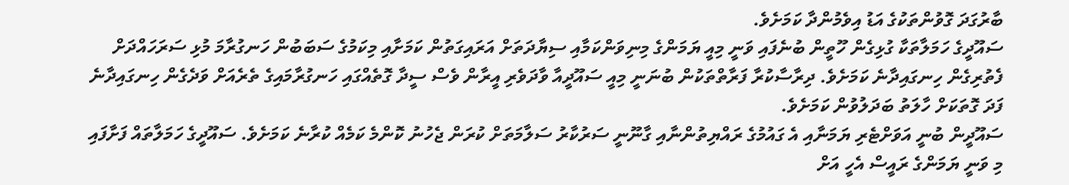ބާރުގަދަ ގޮވުންތަކުގެ އަޑު އިވެމުންދާ ކަމަށެވެ.
ސައޫދީގެ ހަމަލާތަކާ ގުޅިގެން ހޫތީން ބުނެފައި ވަނީ މިއީ ޔަމަންގެ މިނިވަންކަމާއި ސިޔާދަތަށް އަރައިގަތުން ކަމަށާއި މިކަމުގެ ސަބަބުން ހަނގުރާމަ މުޅި ސަރަހައްދަށް ފެތުރިގެން ހިނގައިދާނެ ކަމަށެވެ. ދިރާސާކުރާ ފަރާތްތަކުން ބުނަނީ މިއީ ސައޫދީއާ ވާދަވެރި އީރާން ވެސް ސީދާ ގޮތެއްގައި ހަނގުރާމައިގެ ތެރެއަށް ވަދެގެން ހިނގައިދާނެ ފަދަ ގޮތަކަށް ހާލަތު ބަދަލުވުން ކަމަށެވެ.
ސައޫދީން ބުނީ އަވަށްޓެރި ޔަމަނާއި އެ ގައުމުގެ ރައްޔިތުންނާއި ގާނޫނީ ސަރުކާރު ސަލާމަތަށް ކުރަން ޖެހުނު ކޮންމެ ކަމެއް ކުރާނެ ކަމަށެވެ. ސައޫދީގެ ހަމަލާތައް ފަށާފައި މި ވަނީ ޔަމަންގެ ރައީސް އެހީ އަށް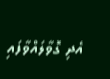އެދި ގޮވާލައްވާފައި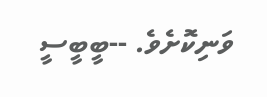ވަނިކޮށެވެ. --ބީބީސީ